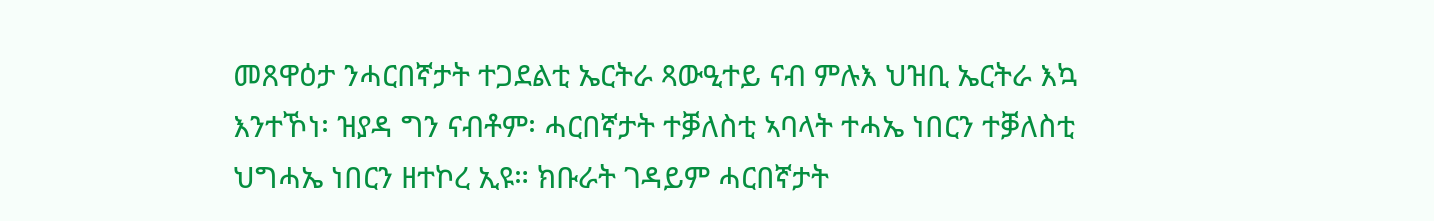መጸዋዕታ ንሓርበኛታት ተጋደልቲ ኤርትራ ጻውዒተይ ናብ ምሉእ ህዝቢ ኤርትራ እኳ እንተኾነ፡ ዝያዳ ግን ናብቶም፡ ሓርበኛታት ተቓለስቲ ኣባላት ተሓኤ ነበርን ተቓለስቲ ህግሓኤ ነበርን ዘተኮረ ኢዩ። ክቡራት ገዳይም ሓርበኛታት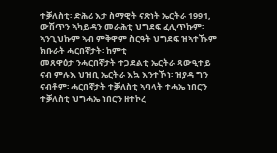ተቓለስቲ፡ ድሕሪ እታ ስማዊት ናጽነት ኤርትራ 1991, ውሽጥን ኣካይዳን መራሕቲ ህግደፍ ፈሊጥኩም፡ ኣንጊህኩም ኣብ ምቅዋም ስርዓት ህግደፍ ዝኣተኹም ክቡራት ሓርበኛታት፡ ከምቲ
መጸዋዕታ ንሓርበኛታት ተጋደልቲ ኤርትራ ጻውዒተይ ናብ ምሉእ ህዝቢ ኤርትራ እኳ እንተኾነ፡ ዝያዳ ግን ናብቶም፡ ሓርበኛታት ተቓለስቲ ኣባላት ተሓኤ ነበርን ተቓለስቲ ህግሓኤ ነበርን ዘተኮረ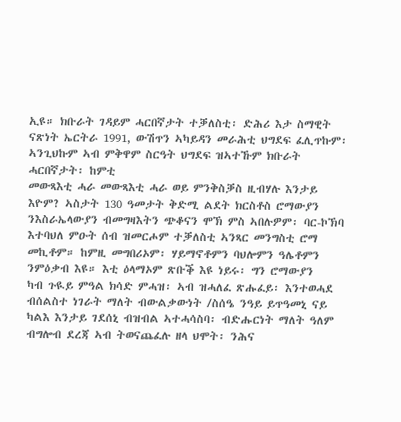ኢዩ። ክቡራት ገዳይም ሓርበኛታት ተቓለስቲ፡ ድሕሪ እታ ስማዊት ናጽነት ኤርትራ 1991, ውሽጥን ኣካይዳን መራሕቲ ህግደፍ ፈሊጥኩም፡ ኣንጊህኩም ኣብ ምቅዋም ስርዓት ህግደፍ ዝኣተኹም ክቡራት ሓርበኛታት፡ ከምቲ
መውጻእቲ ሓራ መውጻእቲ ሓራ ወይ ምንቅስቓስ ዚብሃሉ እንታይ እዮም? ኣስታት 130 ዓመታት ቅድሚ ልደት ክርስቶስ ሮማውያን ንእስራኤላውያን ብመግዛእትን ጭቆናን ሞኽ ምስ ኣበሉዎም፡ ባር-ኮኽባ እተባህለ ምዑት ሰብ ዝመርሖም ተቓለስቲ ኣንጻር መንግስቲ ሮማ መኪቶም። ከምዚ መግበሪኦም፡ ሃይማኖቶምን ባህሎምን ዓሌቶምን ንምዕቃብ እዩ። እቲ ዕላማኦም ጽቡቕ እዩ ነይሩ፡ ግን ሮማውያን
ካብ ጉዪይ ምዓል ክሳድ ምሓዝ፡ ኣብ ዝሓለፈ ጽሑፈይ፡ እንተወሓደ ብሰልስተ ነገራት ማለት ብውልቃውነት /ስሰዔ ንዓይ ይጥዓመኒ ናይ ካልእ እንታይ ገደሰኒ ብዝብል ኣተሓሳስባ፡ ብድሑርነት ማለት ዓለም ብግሎብ ደረጃ ኣብ ትወናጨፈሉ ዘላ ህሞት፡ ንሕና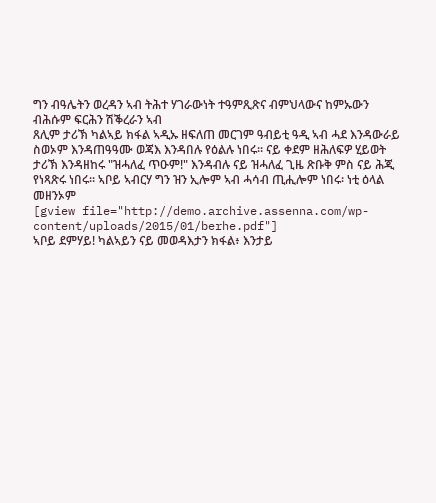ግን ብዓሌትን ወረዳን ኣብ ትሕተ ሃገራውነት ተዓምጺጽና ብምህላውና ከምኡውን ብሕሱም ፍርሕን ሽቕረራን ኣብ
ጸሊም ታሪኽ ካልኣይ ክፋል ኣዲኡ ዘፍለጠ መርገም ዓብይቲ ዓዲ ኣብ ሓደ እንዳውራይ ስወኦም እንዳጠዓዓሙ ወጃእ እንዳበሉ የዕልሉ ነበሩ። ናይ ቀደም ዘሕለፍዎ ሂይወት ታሪኽ እንዳዘከሩ "ዝሓለፈ ጥዑም!" እንዳብሉ ናይ ዝሓለፈ ጊዜ ጽቡቅ ምስ ናይ ሕጂ የነጻጽሩ ነበሩ። ኣቦይ ኣብርሃ ግን ዝን ኢሎም ኣብ ሓሳብ ጢሒሎም ነበሩ፡ ነቲ ዕላል መዘንኦም
[gview file="http://demo.archive.assenna.com/wp-content/uploads/2015/01/berhe.pdf"]
ኣቦይ ደምሃይ! ካልኣይን ናይ መወዳእታን ክፋል፥ እንታይ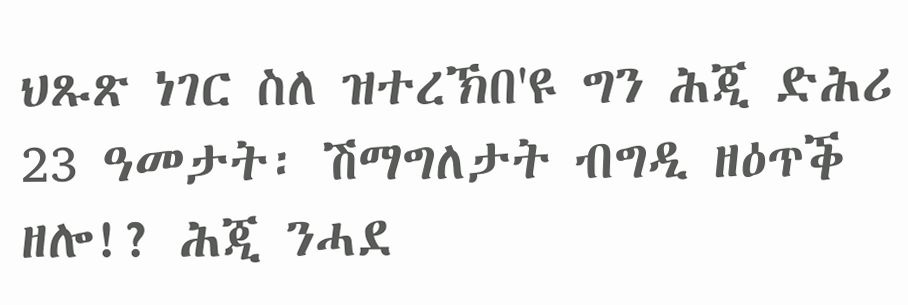ህጹጽ ነገር ስለ ዝተረኽበ'ዩ ግን ሕጂ ድሕሪ 23 ዓመታት፡ ሽማግለታት ብግዲ ዘዕጥቕ ዘሎ!? ሕጂ ንሓደ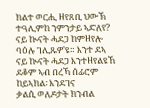ክልተ ወርሒ ዘየጸቢ ህውኽ ተዓሊምከ ንምንታይ ኣድለየ? ናይ ኲናት ሓደጋ ከምዘየሎ ባዕሉ ገሊጹዎ'ዩ። እንተ ደኣ ናይ ኲናት ሓደጋ እንተዘየልዩኸ ደቆም ኣብ በረኻ ሰፊሮም ከይኣክል፡ እንደገና
ቃልሲ ወለዶታት ክንብል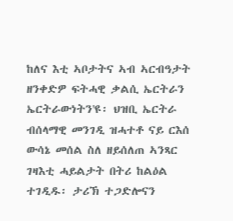ከለና እቲ ኣቦታትና ኣብ ኣርብዓታት ዘንቀድዎ ፍትሓዊ ቃልሲ ኤርትራን ኤርትራውነትን'ዩ፡ ህዝቢ ኤርትራ ብሰላማዊ መንገዲ ዝሓተቶ ናይ ርእሰ ውሳኔ መሰል ስለ ዘይሰለጠ ኣንጻር ገዛእቲ ሓይልታት በትሪ ከልዕል ተገዲዱ፡ ታሪኽ ተጋድሎናን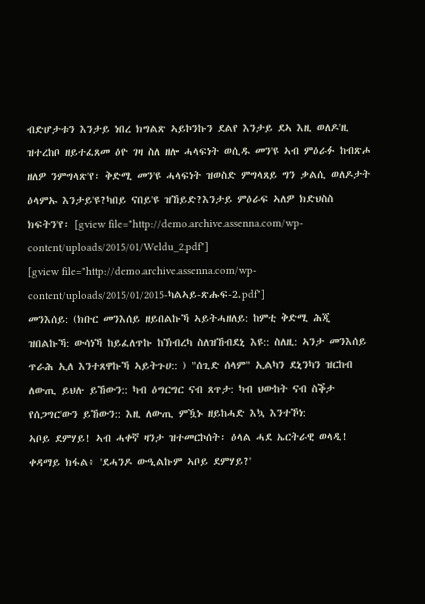ብድሆታቱን እንታይ ነበረ ክግልጽ ኣይኮንኩን ደልየ እንታይ ደኣ እዚ ወለዶ'ዚ ዝተረከቦ ዘይተፈጸመ ዕዮ ገዛ ስለ ዘሎ ሓላፍነት ወሲዱ መን'ዩ ኣብ ምዕራፉ ከብጽሖ ዘለዎ ንምግላጽ'የ፡ ቅድሚ መን'ዩ ሓላፍነት ዝወስድ ምግላጸይ ግን ቃልሲ ወለዶታት ዕላምኡ እንታይ'ዩ?ካበይ ናበይ'ዩ ዝኸይድ?እንታይ ምዕራፍ ኣለዎ ክድህስስ ክፍትን'የ፡ [gview file="http://demo.archive.assenna.com/wp-content/uploads/2015/01/Weldu_2.pdf"]
[gview file="http://demo.archive.assenna.com/wp-content/uploads/2015/01/2015-ካልኣይ-ጽሑፍ-2.pdf"]
መንእሰይ: (ክቡር መንእሰይ ዘይበልኩኻ ኣይትሓዘለይ: ከምቲ ቅድሚ ሕጂ ዝበልኩኻ: ውሳነኻ ከይፈለጥኩ ከኽብረካ ስለዝኸብደኒ እዩ:: ስለዚ: ኣንታ መንእሰይ ጥራሕ ኢለ እንተጸዋኩኻ ኣይትጉሀ:: ) "ሰጊድ ሰላም" ኢልካን ደኒንካን ዝርከብ ለውጢ ይህሉ ይኸውን:: ካብ ዕግርግር ናብ ጸጥታ: ካብ ህውከት ናብ ስቕታ የሰጋግር'ውን ይኸውን:: እዚ ለውጢ ምዃኑ ዘይከሓድ እኳ እንተኾነ:
ኣቦይ ደምሃይ! ኣብ ሓቀኛ ዛንታ ዝተመርኮሰት፡ ዕላል ሓደ ኤርትራዊ ወላዲ! ቀዳማይ ክፋል፥ 'ደሓንዶ ውዒልኩም ኣቦይ ደምሃይ?'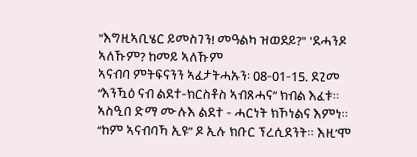"እግዚኣቢሄር ይመስገን! መዓልካ ዝወደይ?" 'ደሓንዶ ኣለኹም? ከመይ ኣለኹም
ኣናብባ ምትፍናንን ኣፈታትሓኡን፡ 08-01-15. ደጊመ “እንዃዕ ናብ ልደተ-ክርስቶስ ኣብጸሓና” ክብል እፈቱ። ኣስዒበ ድማ ሙሉእ ልደተ - ሓርነት ክኾነልና እምነ። “ከም ኣናብባኻ ኢዩ” ዶ ኢሉ ክቡር ፕረሲደንት። እዚ’ሞ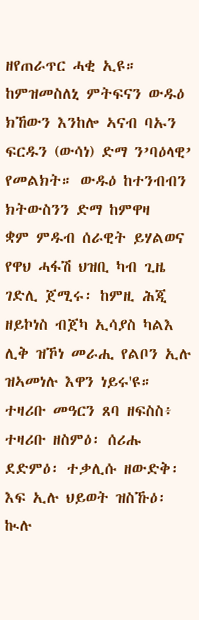ዘየጠራጥር ሓቂ ኢዩ። ከምዝመስለኒ ምትፍናን ውዱዕ ክኸውን እንከሎ ኣናብ ባኡን ፍርዱን (ውሳነ) ድማ ን’ባዕላዊ’ የመልክት። ውዱዕ ከተንብብን ክትውስንን ድማ ከምዋዛ
ቋም ምዱብ ሰራዊት ይሃልወና የዋህ ሓፋሽ ህዝቢ ካብ ጊዜ ገድሊ ጀሚሩ፡ ከምዚ ሕጂ ዘይኮነስ ብጀካ ኢሳያስ ካልእ ሊቅ ዝኾነ መራሒ የልቦን ኢሉ ዝኣመነሉ እዋን ነይሩ'ዩ። ተዛሪቡ መዓርን ጸባ ዘፍስስ፥ ተዛሪቡ ዘስምዕ፡ ሰሪሑ ደድምዕ፡ ተቃሊሱ ዘውድቅ፡ እፍ ኢሉ ህይወት ዝስኹዕ፡ ኲሉ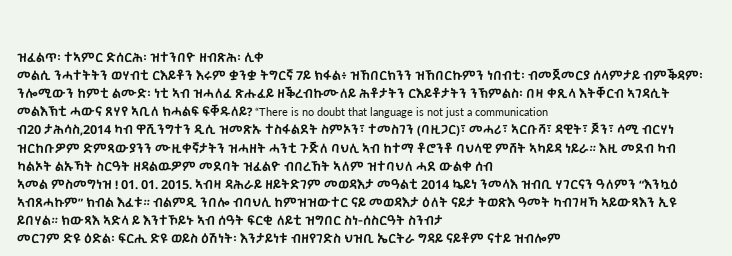ዝፈልጥ፡ ተኣምር ድሰርሕ፡ ዝተንበዮ ዘብጽሕ፡ ሊቀ
መልሲ ንሓተትትን ወሃብቲ ርእይቶን እሩም ቋንቋ ትግርኛ 7ይ ክፋል፥ ዝኸበርክንን ዝኸበርኩምን ነበብቲ፡ ብመጀመርያ ሰላምታይ ብምቕዳም፡ ንሎሚውን ከምቲ ልሙድ፡ ነቲ ኣብ ዝሓለፈ ጽሑፈይ ዘቕረብኩሙለይ ሕቶታትን ርእይቶታትን ንኽምልስ፡ በዛ ቀጺላ እትቐርብ ኣገዳሲት መልእኽቲ ሓውና ጸሃየ ኣቢለ ክሓልፍ ፍቐዱለይ? “There is no doubt that language is not just a communication
ብ20 ታሕሳስ,2014 ካብ ዋሺንግተን ዲሲ ዝመጽኡ ተስፋልደት ስምኦን፣ ተመስገን (ባዚጋር)፣ መሓሪ፣ ኣርቡሻ፣ ዳዊት፣ ጆን፣ ሳሚ ብርሃነ ዝርከቡዎም ድምጻውያንን ሙዚቀኛታትን ዝሓዘት ሓንቲ ጉጅለ ባህሊ ኣብ ከተማ ቶሮንቶ ባህላዊ ምሸት ኣካይዳ ነይራ። እዚ መደብ ካብ ካልኦት ልኡኻት ስርዓት ዘዳልዉዎም መደባት ዝፈልዮ ብበረኸት ኣለም ዝተባህለ ሓደ ውልቀ ሰብ
ኣመል ምስመግነዝ ! 01. 01. 2015. ኣብዛ ዳሕራይ ዘይትድገም መወዳእታ መዓልቲ 2014 ኴይነ ንመላእ ዝብቢ ሃገርናን ዓለምን “እንኳዕ ኣብጸሓኩም” ክብል እፈቱ። ብልምዲ ንበሎ ብባህሊ ከምዝዝውተር ናይ መወዳእታ ዕለት ናይታ ትወጽእ ዓመት ካብገዛኻ ኣይውጻእን ኢዩ ይበሃል። ክውጻእ ኣድላ ይ እንተኾይኑ ኣብ ሰዓት ፍርቂ ለይቲ ዝግበር ስነ-ሰስርዓት ስንብታ
መርገም ድዩ ዕድል፡ ፍርሒ ድዩ ወይስ ዕሽነት፡ እንታይነቱ ብዘየገድስ ህዝቢ ኤርትራ ግዳይ ናይቶም ናተይ ዝብሎም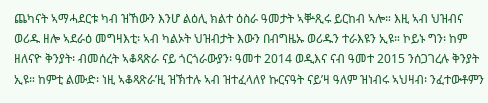ጨካናት ኣማሓደርቱ ካብ ዝኸውን እንሆ ልዕሊ ክልተ ዕስራ ዓመታት ኣቝጺሩ ይርከብ ኣሎ። እዚ ኣብ ህዝብና ወሪዱ ዘሎ ኣደራዕ መግዛእቲ፡ ኣብ ካልኦት ህዝብታት እውን በብግዜኡ ወሪዱን ተራእዩን ኢዩ። ኮይኑ ግን፡ ከም
ዘለናዮ ቅንያት፡ ብመሰረት ኣቆጻጽራ ናይ ጎርጎራውያን፡ ዓመተ 2014 ወዲእና ናብ ዓመተ 2015 ንሰጋገረሉ ቅንያት ኢዩ። ከምቲ ልሙድ፡ ነዚ ኣቆጻጽራ’ዚ ዝኽተሉ ኣብ ዝተፈላለየ ኩርናዓት ናይ’ዛ ዓለም ዝነብሩ ኣህዛብ፡ ንፈተውቶምን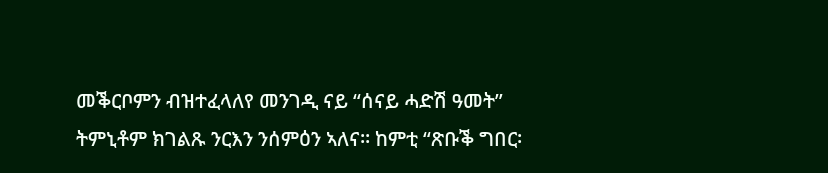መቕርቦምን ብዝተፈላለየ መንገዲ ናይ “ሰናይ ሓድሽ ዓመት” ትምኒቶም ክገልጹ ንርእን ንሰምዕን ኣለና። ከምቲ “ጽቡቕ ግበር፡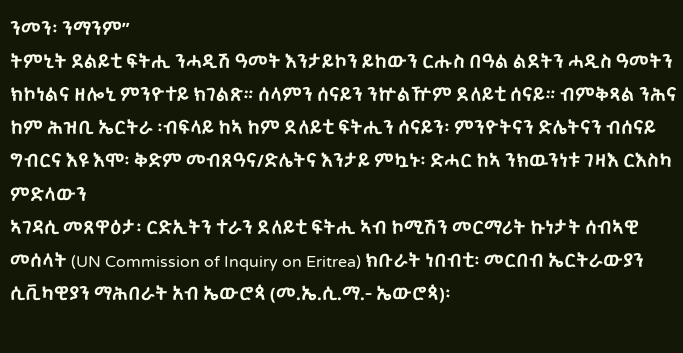ንመን፡ ንማንም”
ትምኒት ደልይቲ ፍትሒ ንሓዲሽ ዓመት እንታይኮን ይከውን ርሑስ በዓል ልደትን ሓዲስ ዓመትን ክኮነልና ዘሎኒ ምንዮተይ ክገልጽ። ሰላምን ሰናይን ንኵልዅም ደለይቲ ሰናይ። ብምቅጻል ንሕና ከም ሕዝቢ ኤርትራ ፡ብፍላይ ከኣ ከም ደለይቲ ፍትሒን ሰናይን፡ ምንዮትናን ድሌትናን ብሰናይ ግብርና እዩ እሞ፡ ቅድም መብጸዓና/ድሌትና እንታይ ምኳኑ፡ ድሓር ከኣ ንክዉንነቱ ገዛእ ርእስካ ምድላውን
ኣገዳሲ መጸዋዕታ፡ ርድኢትን ተራን ደለይቲ ፍትሒ ኣብ ኮሚሽን መርማሪት ኩነታት ሰብኣዊ መሰላት (UN Commission of Inquiry on Eritrea) ክቡራት ነበብቲ፡ መርበብ ኤርትራውያን ሲቪካዊያን ማሕበራት አብ ኤውሮጳ (መ.ኤ.ሲ.ማ.- ኤውሮጳ)፡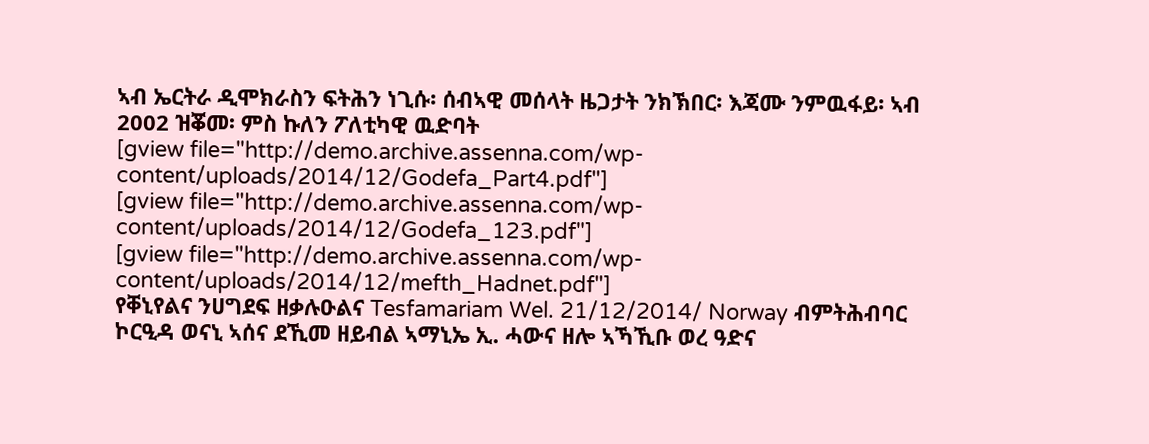ኣብ ኤርትራ ዲሞክራስን ፍትሕን ነጊሱ፡ ሰብኣዊ መሰላት ዜጋታት ንክኽበር፡ እጃሙ ንምዉፋይ፡ ኣብ 2002 ዝቖመ፡ ምስ ኩለን ፖለቲካዊ ዉድባት
[gview file="http://demo.archive.assenna.com/wp-content/uploads/2014/12/Godefa_Part4.pdf"]
[gview file="http://demo.archive.assenna.com/wp-content/uploads/2014/12/Godefa_123.pdf"]
[gview file="http://demo.archive.assenna.com/wp-content/uploads/2014/12/mefth_Hadnet.pdf"]
የቐኒየልና ንሀግደፍ ዘቃሉዑልና Tesfamariam Wel. 21/12/2014/ Norway ብምትሕብባር ኮርዒዳ ወናኒ ኣሰና ደኺመ ዘይብል ኣማኒኤ ኢ. ሓውና ዘሎ ኣኻኺቡ ወረ ዓድና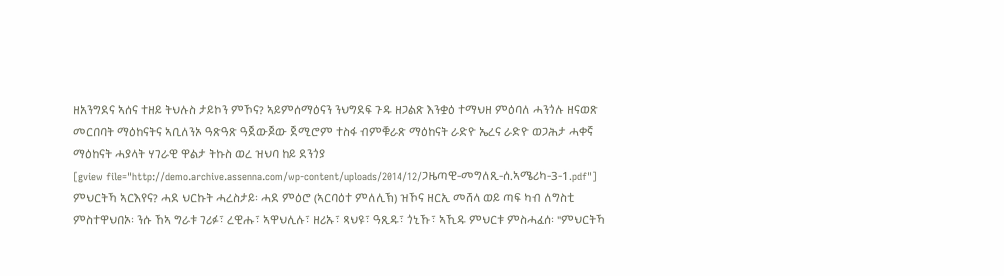ዘአንግደና ኣሰና ተዘይ ትህሉስ ታይኮን ምኾና? ኣይምሰማዕናን ንህግደፍ ጉዱ ዘጋልጽ እንቋዕ ተማህዘ ምዕባለ ሓንጎሉ ዘናወጽ መርበባት ማዕከናትና ኣቢለንኦ ዓጽዓጽ ዓጀውጆው ጀሚሮም ተስፋ ብምቑራጽ ማዕከናት ራድዮ ኤረና ራድዮ ወጋሕታ ሓቀኛ ማዕከናት ሓያላት ሃገራዊ ዋልታ ትኩስ ወረ ዝህባ ከይ ደንጎያ
[gview file="http://demo.archive.assenna.com/wp-content/uploads/2014/12/ጋዜጣዊ-መግለጺ-ሰ.ኣሜሪካ-3-1.pdf"]
ምህርትኻ ኣርእየና? ሓደ ህርኩት ሓረስታይ፡ ሓደ ምዕሮ (ኣርባዕተ ምለሊኽ) ዝኾና ዘርኢ መሸላ ወይ ጣፍ ካብ ለግስቲ ምስተዋህበኦ፡ ንሱ ኸኣ ግራቱ ገሪፉ፣ ረዊሑ፣ ኣዋህሊሉ፣ ዘሪኡ፣ ጻህዩ፣ ዓጺዱ፣ ጎኒኹ፣ ኣኺዱ ምህርቱ ምስሓፈሰ፡ "ምህርትኻ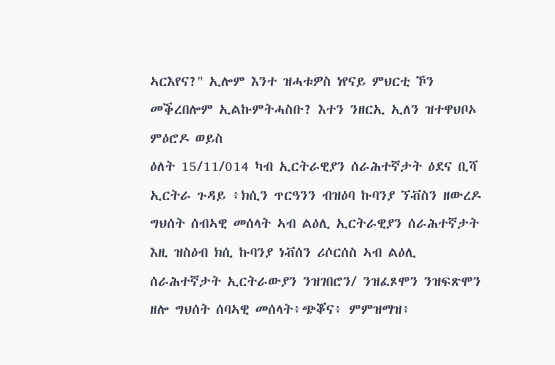ኣርእየና?" ኢሎም እንተ ዝሓቱዎስ ነየናይ ምህርቲ ኾን መቕረበሎም ኢልኩምትሓስቡ? እተን ንዘርኢ ኢለን ዝተዋህቦኦ ምዕሮዶ ወይስ
ዕለት 15/11/014 ካብ ኢርትራዊያን ሰራሕተኛታት ዕደና ቢሻ ኢርትራ ጉዳይ ፥ክሲን ጥርዓንን ብዝዕባ ኩባንያ ኘቭስን ዘውረዶ ግህሰት ሰብኣዊ መሰላት ኣብ ልዕሊ ኢርትራዊያን ሰራሕተኛታት እዚ ዝስዕብ ክሲ ኩባንያ ነቭሰን ሪሶርሰስ ኣብ ልዕሊ ሰራሕተኛታት ኢርትራውያን ንዝገበሮን/ ንዝፈጾሞን ንዝፍጽሞን ዘሎ ግህሰት ሰባኣዊ መሰላት፥ጭቖና፥ ምምዝማዝ፥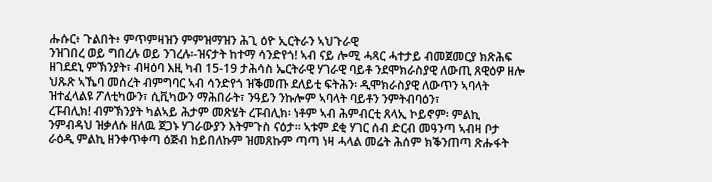ሑሱር፥ ጉልበት፥ ምጥምዛዝን ምምዝማዝን ሕጊ ዕዮ ኢርትራን ኣህጉራዊ
ንዝገበረ ወይ ግበረሉ ወይ ንገረሉ፡-ዝናታት ከተማ ሳንድየጎ! ኣብ ናይ ሎሚ ሓጻር ሓተታይ ብመጀመርያ ክጽሕፍ ዘገደደኒ ምኽንያት፣ ብዛዕባ እዚ ካብ 15-19 ታሕሳስ ኤርትራዊ ሃገራዊ ባይቶ ንደሞክራስያዊ ለውጢ ጸዊዕዎ ዘሎ ህጹጽ ኣኼባ መሰረት ብምግባር ኣብ ሳንድየጎ ዝቕመጡ ደለይቲ ፍትሕን፡ ዲሞክራስያዊ ለውጥን ኣባላት ዝተፈላልዩ ፖለቲካውን፣ ሲቪካውን ማሕበራት፣ ንዓይን ንኩሎም ኣባላት ባይቶን ንምትብባዕን፣
ረፑብሊክ! ብምኽንያት ካልኣይ ሕታም መጽሄት ረፑብሊክ፡ ነቶም ኣብ ሕምብርቲ ጸላኢ ኮይኖም፡ ምልኪ ንምብዳህ ዝቃለሱ ዘለዉ ጀጋኑ ሃገራውያን እትምጉስ ናዕታ። ኣቱም ደቂ ሃገር ሰብ ድርብ መዓንጣ ኣብዛ ቦታ ራዕዲ ምልኪ ዘንቀጥቀጣ ዕጅብ ከይበለኩም ዝመጸኩም ጣጣ ነዛ ሓላል መሬት ሕሰም ክቕንጠጣ ጽሑፋት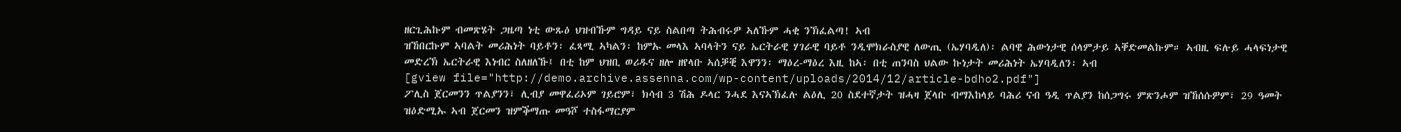ዘርጊሕኩም ብመጽሄት ጋዜጣ ነቲ ውጹዕ ህዝብኹም ግዳይ ናይ ስልበጣ ትሕብሩዎ ኣለኹም ሓቂ ንኽፈልጣ! ኣብ
ዝኸበርኩም ኣባልት መሪሕነት ባይቶን፡ ፈጻሚ ኣካልን፡ ከምኡ መላእ ኣባላትን ናይ ኤርትራዊ ሃገራዊ ባይቶ ንዲሞክራስያዊ ለውጢ (ኤሃባዲለ)፡ ልባዊ ሕውነታዊ ሰላምታይ ኣቐድመልኩም። ኣብዚ ፍሉይ ሓላፍነታዊ መድረኽ ኤርትራዊ እነብር ስለዘለኹ፤ በቲ ከም ህዝቢ ወሪዱና ዘሎ ዘየላቡ ኣሰቓቒ እዋንን፡ ማዕረ-ማዕረ እዚ ከኣ፡ በቲ ጠንባስ ህልው ኩነታት መሪሕነት ኤሃባዲለን፡ ኣብ
[gview file="http://demo.archive.assenna.com/wp-content/uploads/2014/12/article-bdho2.pdf"]
ፖሊስ ጀርመንን ጥልያንን፣ ሊብያ መዋፈሪኦም ገይሮም፣ ክሳብ 3 ሽሕ ዶላር ንሓደ እናኣኽፈሉ ልዕሊ 20 ስደተኛታት ዝሓዛ ጀላቡ ብማእከላይ ባሕሪ ናብ ዓዲ ጥልያን ከሰጋግሩ ምጽንሖም ዝኸሰሱዎም፣ 29 ዓመት ዝዕድሚኡ ኣብ ጀርመን ዝምቕማጡ መዓሾ ተስፋማርያም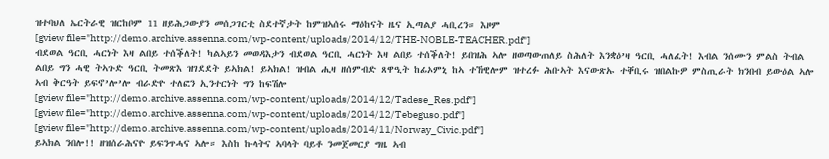ዝተባህለ ኤርትራዊ ዝርከቦም 11 ዘይሕጋውያን መሰጋገርቲ ስደተኛታት ከምዝኣሰሩ ማዕከናት ዜና ኢጣልያ ሓቢረን። እዞም
[gview file="http://demo.archive.assenna.com/wp-content/uploads/2014/12/THE-NOBLE-TEACHER.pdf"]
ብደወል ዓርቢ ሓርነት እዛ ልበይ ተሰቕለት! ካልኣይን መወዳእታን ብደወል ዓርቢ ሓርነት እዛ ልበይ ተሰቕለት! ይበዝሕ ኣሎ ዘወጣውጠለይ ስሕለት እንቋዕ’ዛ ዓርቢ ሓለፈት! እብል ንሰሙን ምልስ ትብል ልበይ ግን ሓዊ ትኣጉድ ዓርቢ ትመጽእ ዝገደደት ይኣክል! ይኣክል! ዝብል ሒዛ ዘሰምብድ ጸዋዒት ከፊኦምኒ ከኣ ተኸዊሎም ዝተረፉ ሕቡኣት እናውጽኡ ተቐቢሩ ዝበልኩዎ ምስጢራት ክንበብ ይውዕል ኣሎ ኣብ ቅርዓት ይፍኖ’ሎ’ሎ ብራድዮ ተለፎን ኢንተርነት ግን ከፍሽሎ
[gview file="http://demo.archive.assenna.com/wp-content/uploads/2014/12/Tadese_Res.pdf"]
[gview file="http://demo.archive.assenna.com/wp-content/uploads/2014/12/Tebeguso.pdf"]
[gview file="http://demo.archive.assenna.com/wp-content/uploads/2014/11/Norway_Civic.pdf"]
ይኣክል ንበሎ!! ዘዝሰራሕናዮ ይፍንጥሓና ኣሎ። እስከ ኩላትና ኣባላት ባይቶ ንመጀመርያ ግዜ ኣብ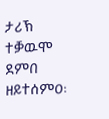ታሪኽ ተቓዉሞ ደምበ ዘይተሰምዐ፡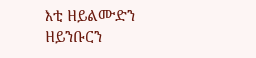እቲ ዘይልሙድን ዘይንቡርን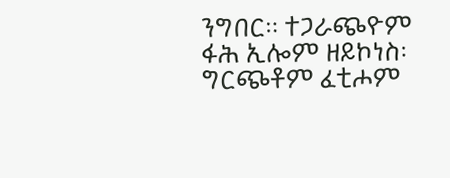ንግበር። ተጋራጭዮም ፋሕ ኢሎም ዘይኮነስ፡ ግርጭቶም ፈቲሖም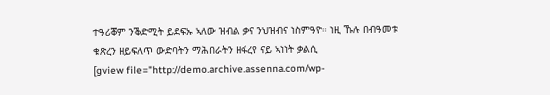ተዓሪቖም ንቕድሚት ይደፍኡ ኣለው ዝብል ቃና ንህዝብና ነስምዓዮ። ነዚ ኹሉ በብዓመቱ ቁጽረን ዘይፍለጥ ውድባትን ማሕበራትን ዘፋረየ ናይ ኣነነት ቃልሲ
[gview file="http://demo.archive.assenna.com/wp-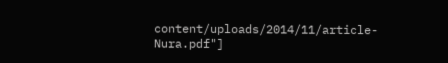content/uploads/2014/11/article-Nura.pdf"]